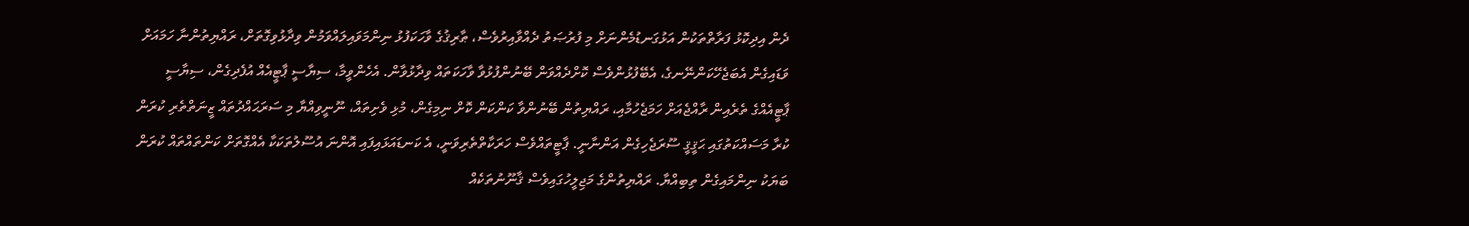ދެން އިދިކޮޅު ފަރާތްތަކުން އަޅުގަނޑުމެންނަށް މި ފުރުޞަތު ދެއްވާއިރުވެސް، ޠާރިޤުގެ ވާހަކަފުޅު ނިންމަވައިލައްވަމުން ވިދާޅުވިގޮތަށް، ރައްޔިތުންނާ ހަމައަށް ވަޑައިގެން އެބަޖެހޭކަންނޭނގެ، އެބޭފުޅުންވެސް ކޮށްދެއްވަން ބޭނުންފުޅުވާ ވާހަކަތައް ވިދާޅުވާން. އެހެންވީމާ، ސިޔާސީ ޕާޓީއެއް އުފެދިގެން، ސިޔާސީ ޕާޓީއެއްގެ ތެރެއިން ރާއްޖެއަށް ހަމަޖެހުމާއި، ރައްޔިތުން ބޭނުންވާ ކަންކަން ކޮށް ނިމިގެން، މުޅި ވެށިތައް، ނޫނީވިއްޔާ މި ސަރަޙައްދުތައް ޒީނަތްތެރި ކުރަން ކުރާ މަސައްކަތުގައި ޙަޤީޤީ ސޫރަޖެހިގެން އަންނާނީ. ޕާޓީތައްވެސް ހަރަކާތްތެރިވަނީ، އެ ކަނޑައަޅައިފައި އޮންނަ އުސޫލުތަކަކާ އެއްގޮތަށް ކަންތައްތައް ކުރަން ބަޔަކު ނިންމައިގެން ތިބިއްޔާ. ރައްޔިތުންގެ މަޖިލީހުގައިވެސް ޤާނޫނުތަކެއް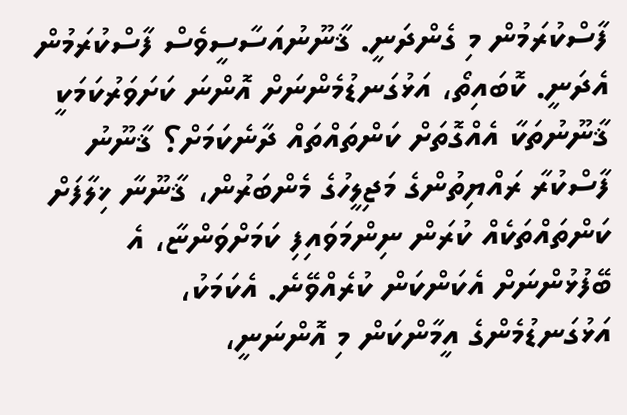ފާސްކުރަމުން މި ގެންދަނީ. ޤާނޫނުއަސާސީވެސް ފާސްކުރަމުން އެދަނީ. ކޮބައިތޯ، އަޅުގަނޑުމެންނަށް އޮންނަ ކަށަވަރުކަމަކީ ޤާނޫނުތަކާ އެއްގޮތަށް ކަންތައްތައް ދާނެކަމަށް؟ ޤާނޫނު ފާސްކުރާ ރައްޔިތުންގެ މަޖިލީހުގެ މެންބަރުން، ޤާނޫނާ ޚިލާފަށް ކަންތައްތަކެއް ކުރަން ނިންމަވައިފި ކަމަށްވަންޏާ، އެ ބޭފުޅުންނަށް އެކަންކަން ކުރެއްވޭނެ. އެކަމަކު، އަޅުގަނޑުމެންގެ އީމާންކަން މި އޮންނަނީ،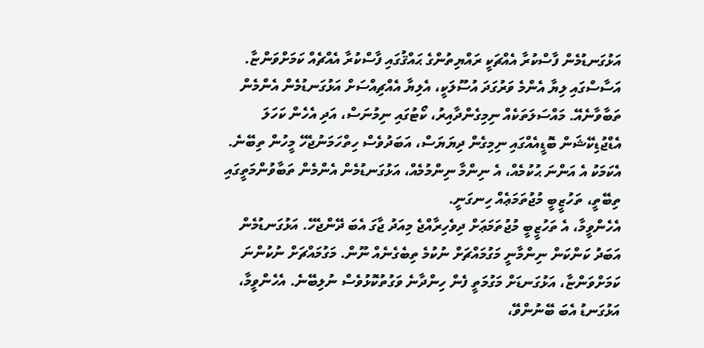އަޅުގަނޑުމެން ފާސްކުރާ އެއްޗަކީ ރައްޔިތުންގެ ޙައްޤުގައި ފާސްކުރާ އެއްޗެއް ކަމަށްވަންޏާ. އަސާސްގައި ލިޔާ އެންމެ ވަރުގަދަ އުސޫލަކީ، އެލިޔާ އެއްޗިއްސަށް އަޅުގަނޑުމެން އެންމެން ތަބާވާނެއޭ. މައްސަލަތަކެއް ނިމިގެންދާއިރު، ކޯޓުގައި ނިމުނަސް، އަދި އެހެން ކަހަލަ އެޑްޖުޑިކޭޝަން ބޮޑީއެއްގައި ނިމިގެން ދިޔަޔަސް، އަބަދުވެސް ހިތްހަމަނުޖެހޭ މީހުން ތިބޭނެ. އެކަމަކު އެ އަންނަ ޙުކުމެއް، އެ ނިންމާ ނިންމުމެއް، އަޅުގަނޑުމެން އެންމެން ތަބާވުންމަތީގައި ތިބޭތީ، ތަހުޒީބީ މުޖުތަމަޢެއް ހިނގަނީ.
އެހެންވީމާ، އެ ތަހުޒީބީ މުޖުތަމަޢަށް ދިވެހިރާއްޖެ މިއަދު ޖާގަ އެބަ ދޭންޖެހޭ. އަޅުގަނޑުމެން އަބަދު ކަންކަން ނިންމާނީ މަގުމައްޗަށް ނުކުމެ ތިބެގެނެއް ނޫން. މަގުމައްޗަށް ނުކުންނަ ކަމަށްވަންޏާ، އަޅުގަނޑަށް މަގުމަތީ ފެން ހިންދާނެ ވަގުތުކޮޅުވެސް ނުލިބޭނެ. އެހެންވީމާ، އަޅުގަނޑު އެބަ ބޭނުންވޭ،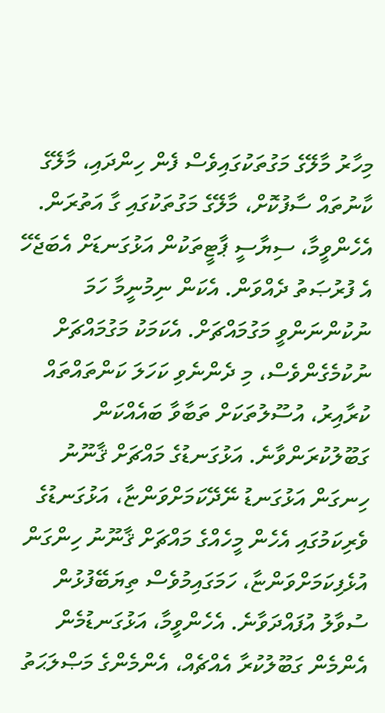މިހާރު މާލޭގެ މަގުތަކުގައިވެސް ފެން ހިންދައި، މާލޭގެ ކާނުތައް ސާފުކޮށް، މާލޭގެ މަގުތަކުގައި ގާ އަތުރަން. އެހެންވީމާ، ސިޔާސީ ޕާޓީތަކުން އަޅުގަނޑަށް އެބަޖެހޭ އެ ފުރުޞަތު ދެއްވަން. އެކަން ނިމުނީމާ ހަމަ ނުކުންނަންވީ މަގުމައްޗަށް. އެކަމަކު މަގުމައްޗަށް ނުކުމެގެންވެސް، މި ދެންނެވި ކަހަލަ ކަންތައްތައް ކުރާއިރު، އުސޫލުތަކަށް ތަބާވާ ބައެއްކަން ގަބޫލުކުރަންވާނެ. އަޅުގަނޑުގެ މައްޗަށް ޤާނޫނު ހިނގަން އަޅުގަނޑު ނޭދޭކަމަށްވަންޏާ، އަޅުގަނޑުގެ ވެރިކަމުގައި އެހެން މީހެއްގެ މައްޗަށް ޤާނޫނު ހިންގަން އުޅެފިކަމަށްވަންޏާ، ހަމަގައިމުވެސް ތިޔަބޭފުޅުން ސުވާލު އުފައްދަވާނެ. އެހެންވީމާ، އަޅުގަނޑުމެން އެންމެން ގަބޫލުކުރާ އެއްޗެއް، އެންމެންގެ މަޞްލަޙަތު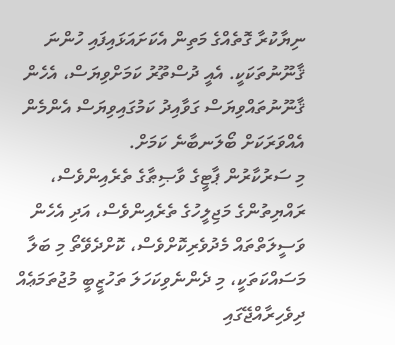ނިޔާކުރާ ގޮތެއްގެ މަތިން އެކަށައަޅައިފައި ހުންނަ ޤާނޫނުތަކަކީ. އެއީ ދުސްތޫރު ކަމަށްވިޔަސް، އެހެން ޤާނޫނުތައްވިޔަސް ގަވާއިދު ކަމުގައިވިޔަސް އެންމެން އެއްވަރަކަށް ބޯލަނބާނެ ކަމަށް.
މި ސަރުކާރުން ޕާޓީގެ ވާޞިޠާގެ ތެރެއިންވެސް، ރައްޔިތުންގެ މަޖިލީހުގެ ތެރެއިންވެސް، އަދި އެހެން ވަސީލަތްތައް މެދުވެރިކޮށްވެސް، ކޮށްދެވޭތޯ މި ބަލާ މަސައްކަތަކީ، މި ދެންނެވިކަހަލަ ތަހުޒީބީ މުޖުތަމަޢެއް ދިވެހިރާއްޖޭގައި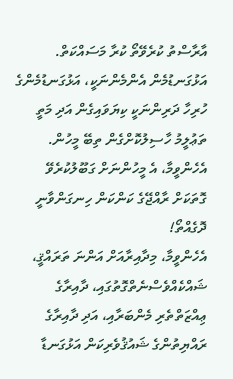އާރާސްތު ކުރެވޭތޯ ކުރާ މަސައްކަތް. އަޅުގަނޑުމެން އެންމެންނަކީ، އަޅުގަނޑުމެންގެ ހުރިހާ ދަރިންނަކީ ކިޔަވައިގެން އަދި މަތީ ތަޢުލީމު ހާސިލުކޮށްގެން ތިބޭ މީހުން. އެހެންވީމާ، އެ މީހުންނަށް ގަބޫލުކުރެވޭ ގޮތަކަށް ރާއްޖޭގެ ކަންކަން ހިނގަންވާނީ ދޮގެއްތޯ!
އެހެންވީމާ، މިދާއިރާއަށް އަންނަ ތަރައްޤީ، ޝައްކެއްވެސްނެތްގޮތުގައި، ދާއިރާގެ ޢިއްޒަތްތެރި މެންބަރާއި، އަދި ދާއިރާގެ ރައްޔިތުންގެ ޝައުޤުވެރިކަން އަޅުގަނޑާ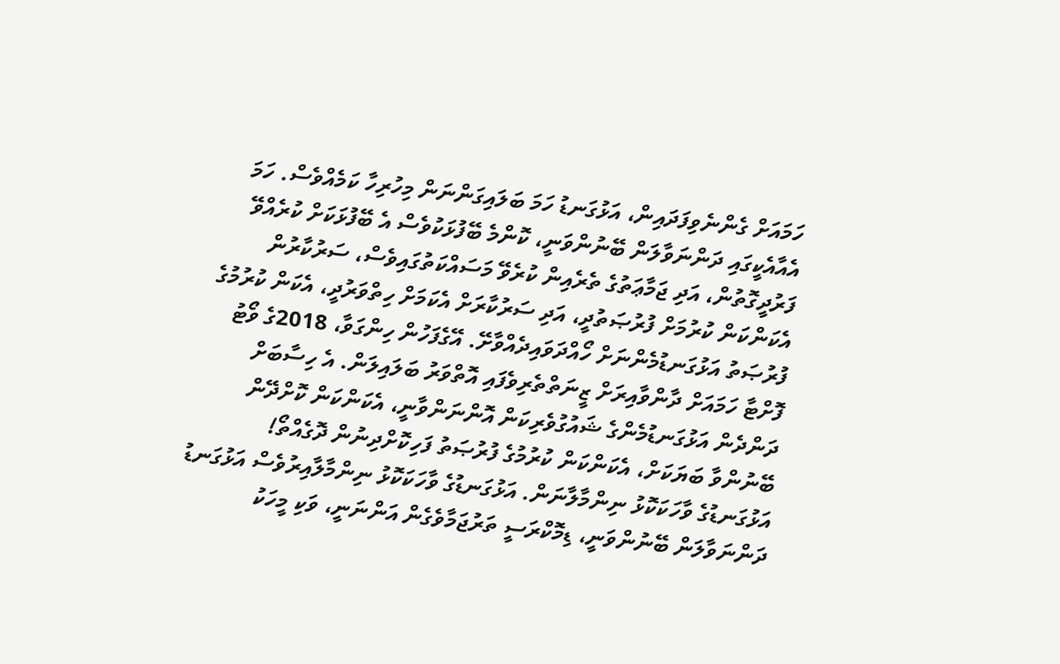ހަމައަށް ގެންނެވިފަދައިން، އަޅުގަނޑު ހަމަ ބަލައިގަންނަން މިހުރިހާ ކަމެއްވެސް. ހަމަ އެއާއެކީގައި ދަންނަވާލަން ބޭނުންވަނީ، ކޮންމެ ބޭފުޅަކުވެސް އެ ބޭފުޅަކަށް ކުރެއްވޭ ފަރުދީގޮތުން، އަދި ޖަމާޢަތުގެ ތެރެއިން ކުރެވޭ މަސައްކަތުގައިވެސް، ސަރުކާރުން އެކަންކަން ކުރުމަށް ފުރުޞަތުދީ، އަދި ސަރުކާރަށް އެކަމަށް ހިތްވަރުދީ، އެކަން ކުރުމުގެ ފުރުޞަތު އަޅުގަނޑުމެންނަށް ހޯއްދަވައިދެއްވާށޭ. އޭގެފަހުން ހިންގަވާ، 2018ގެ ވޯޓު ފޮށްޓާ ހަމައަށް ދާންވާއިރަށް ޒީނަތްތެރިވެފައި އޮތްވަރު ބަލައިލަން. އެ ހިސާބަށް ދަންދެން އަޅުގަނޑުމެންގެ ޝައުގުވެރިކަން އޮންނަންވާނީ، އެކަންކަން ކޮށްދޭން ބޭނުންވާ ބަޔަކަށް، އެކަންކަން ކުރުމުގެ ފުރުޞަތު ފަހިކޮށްދިނުން ދޮގެއްތޯ!
އަޅުގަނޑުގެ ވާހަކަކޮޅު ނިންމާލާނަން. އަޅުގަނޑުގެ ވާހަކަކޮޅު ނިންމާލާއިރުވެސް އަޅުގަނޑު ދަންނަވާލަން ބޭނުންވަނީ، ޑިމޮކްރަސީ ތަރުޖަމާވެގެން އަންނަނީ، ވަކި މީހަކު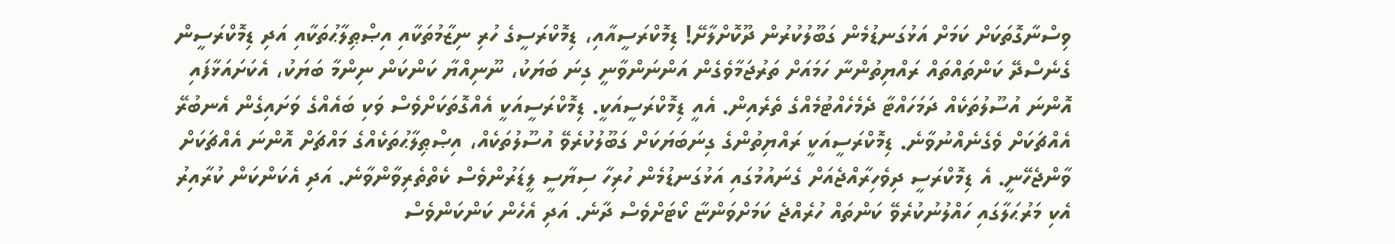ވިސްނާގޮތަކަށް ކަމަށް އަޅުގަނޑުމެން ގަބޫލުކުރުން ދޫކޮށްލާށޭ! ޑިމޮކްރަސީއާއި، ޑިމޮކްރަސީގެ ހުރި ނިޒާމުތަކާއި އިޞްޠިލާޙުތަކާއި އަދި ޑިމޮކްރަސީން ގެނެސްދޭ ކަންތައްތައް ރައްޔިތުންނާ ހަމައަށް ތަރުޖަމާވެގެން އަންނަންވާނީ ގިނަ ބަޔަކު، ނޫނިއްޔާ ކަންކަން ނިންމާ ބަޔަކު، އެކަށައަޅާފައި އޮންނަ އުސޫލުތަކެއް ދަމަހައްޓާ ދެމެހެއްޓުމެއްގެ ތެރެއިން. އެއީ ޑިމޮކްރަސީއަކީ. ޑިމޮކްރަސީއަކީ އެއްގޮތަކަށްވެސް ވަކި ބައެއްގެ ވަށައިގެން އެނބުރޭ އެއްޗަކަށް ވެގެނެއްނުވާނެ. ޑިމޮކްރަސީއަކީ ރައްޔިތުންގެ ގިނަބަޔަކަށް ގަބޫލުކުރެވޭ އުސޫލުތަކެއް، އިޞްޠިލާޙުތަކެއްގެ މައްޗަށް އޮންނަ އެއްޗަކަށް ވާންޖެހޭނީ. އެ ޑިމޮކްރަސީ ދިވެހިރާއްޖެއަށް ގެނައުމުގައި އަޅުގަނޑުމެން ހުރިހާ ސިޔާސީ ލީޑަރުންވެސް ކެތްތެރިވާންވާނެ. އަދި އެކަންކަން ކުރާއިރު އެކި މަރުޙަލާގައި ހައްލުނުކުރެވޭ ކަންތައް ހުރެއްޖެ ކަމަށްވަންޏާ ކޯޓަށްވެސް ދާނެ. އަދި އެހެން ކަންކަންވެސް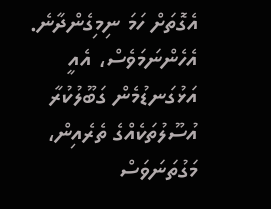އެގޮތަށް ހަމަ ނިމިގެންދާނެ. އެހެންނަމަވެސް، އެއީ އަޅުގަނޑުމެން ގަބޫލުކުރާ އުސޫލުތަކެއްގެ ތެރެއިން، މަގުތަނަވަސް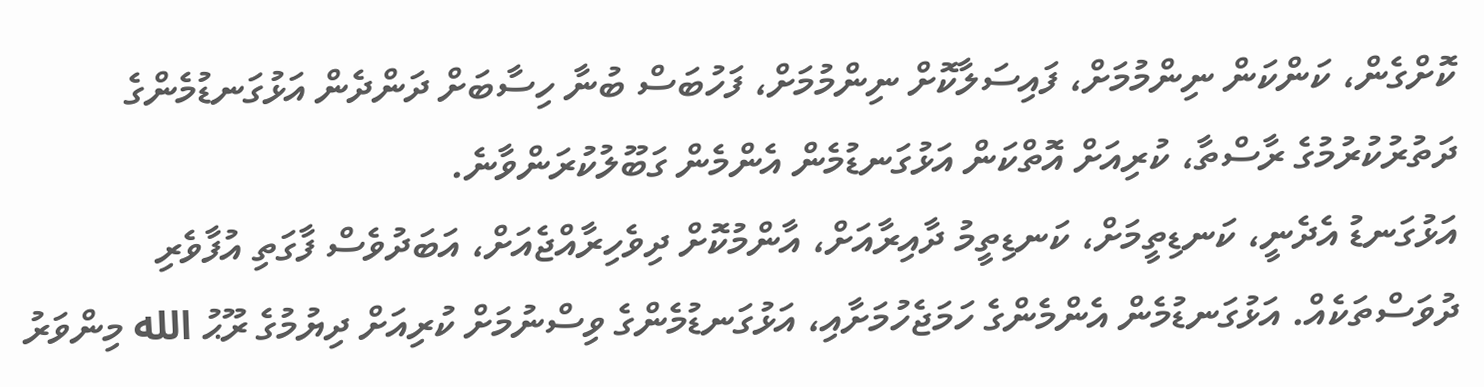ކޮށްގެން، ކަންކަން ނިންމުމަށް، ފައިސަލާކޮށް ނިންމުމަށް، ފަހުބަސް ބުނާ ހިސާބަށް ދަންދެން އަޅުގަނޑުމެންގެ ދަތުރުކުރުމުގެ ރާސްތާ، ކުރިއަށް އޮތްކަން އަޅުގަނޑުމެން އެންމެން ގަބޫލުކުރަންވާނެ.
އަޅުގަނޑު އެދެނީ، ކަނޑިތީމަށް، ކަނޑިތީމު ދާއިރާއަށް، އާންމުކޮށް ދިވެހިރާއްޖެއަށް، އަބަދުވެސް ފާގަތި އުފާވެރި ދުވަސްތަކެއް. އަޅުގަނޑުމެން އެންމެންގެ ހަމަޖެހުމަށާއި، އަޅުގަނޑުމެންގެ ވިސްނުމަށް ކުރިއަށް ދިޔުމުގެ ރޫޙު الله މިންވަރު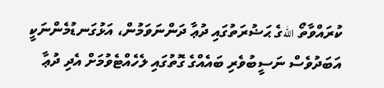ކުރައްވާތޯ اللهގެ ޙަޟުރަތުގައި ދުޢާ ދަންނަވަމުން، އަޅުގަނޑުމެންނަކީ އަބަދުވެސް ނަސީބުވެރި ބައެއްގެ ގޮތުގައި ލެހެއްޓެވުމަށް އެދި ދުޢާ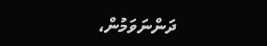ދަންނަވަމުން،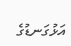އަޅުގަނޑުގެ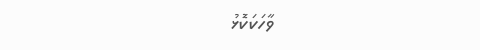ވާހަކަކޮޅު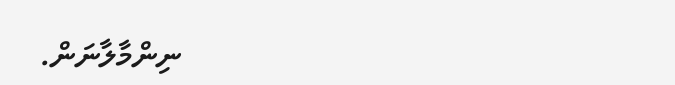ނިންމާލާނަން.